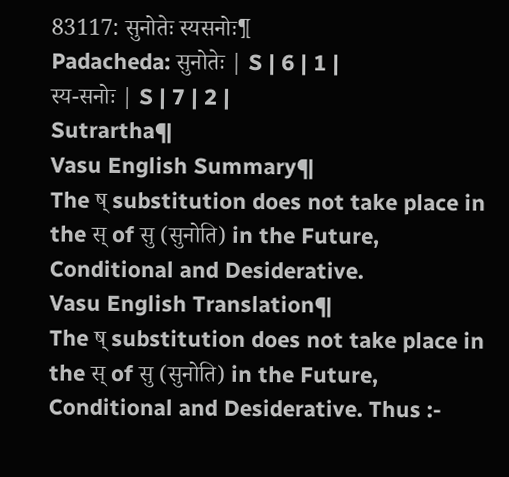83117: सुनोतेः स्यसनोः¶
Padacheda: सुनोतेः | S | 6 | 1 |
स्य-सनोः | S | 7 | 2 |
Sutrartha¶
Vasu English Summary¶
The ष् substitution does not take place in the स् of सु (सुनोति) in the Future, Conditional and Desiderative.
Vasu English Translation¶
The ष् substitution does not take place in the स् of सु (सुनोति) in the Future, Conditional and Desiderative. Thus :-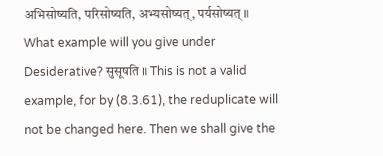अभिसोष्यति, परिसोष्यति, अभ्यसोष्यत्, पर्यसोष्यत् ॥
What example will you give under Desiderative? सुसूषति ॥ This is not a valid example, for by (8.3.61), the reduplicate will not be changed here. Then we shall give the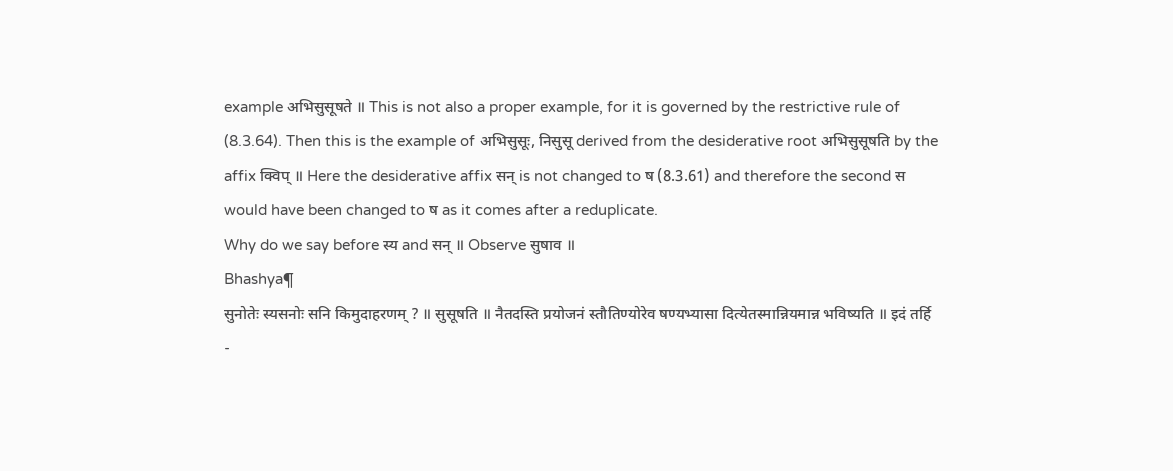example अभिसुसूषते ॥ This is not also a proper example, for it is governed by the restrictive rule of (8.3.64). Then this is the example of अभिसुसूः, निसुसू derived from the desiderative root अभिसुसूषति by the affix क्विप् ॥ Here the desiderative affix सन् is not changed to ष (8.3.61) and therefore the second स would have been changed to ष as it comes after a reduplicate.
Why do we say before स्य and सन् ॥ Observe सुषाव ॥
Bhashya¶
सुनोतेः स्यसनोः सनि किमुदाहरणम् ? ॥ सुसूषति ॥ नैतदस्ति प्रयोजनं स्तौतिण्योरेव षण्यभ्यासा दित्येतस्मान्नियमान्न भविष्यति ॥ इदं तर्हि -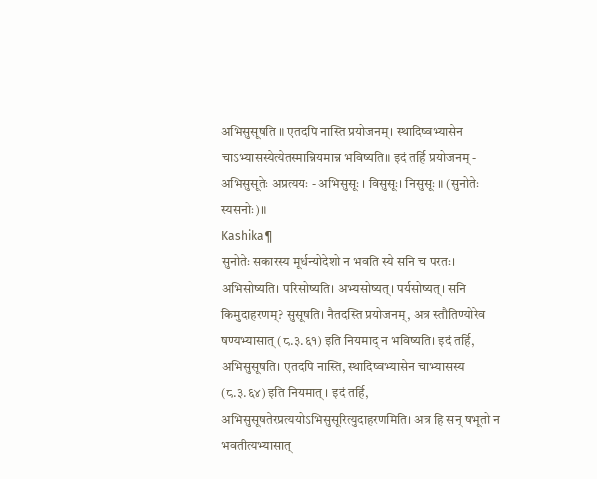अभिसुसूषति ॥ एतदपि नास्ति प्रयोजनम्। स्थादिष्वभ्यासेन चाऽभ्यासस्येत्येतस्मान्नियमान्न भविष्यति॥ इदं तर्हि प्रयोजनम् - अभिसुसूतेः अप्रत्ययः - अभिसुसूः । विसुसूः। निसुसूः ॥ (सुनोतेः स्यसनोः)॥
Kashika¶
सुनोतेः सकारस्य मूर्धन्योदेशो न भवति स्ये सनि च परतः। अभिसोष्यति। परिसोष्यति। अभ्यसोष्यत्। पर्यसोष्यत्। सनि किमुदाहरणम्? सुसूषति। नैतदस्ति प्रयोजनम्, अत्र स्तौतिण्योरेव षण्यभ्यासात् (८.३.६१) इति नियमाद् न भविष्यति। इदं तर्हि, अभिसुसूषति। एतदपि नास्ति, स्थादिष्वभ्यासेन चाभ्यासस्य (८.३.६४) इति नियमात् । इदं तर्हि, अभिसुसूषतेरप्रत्ययोऽभिसुसूरित्युदाहरणमिति। अत्र हि सन् षभूतो न भवतीत्यभ्यासात्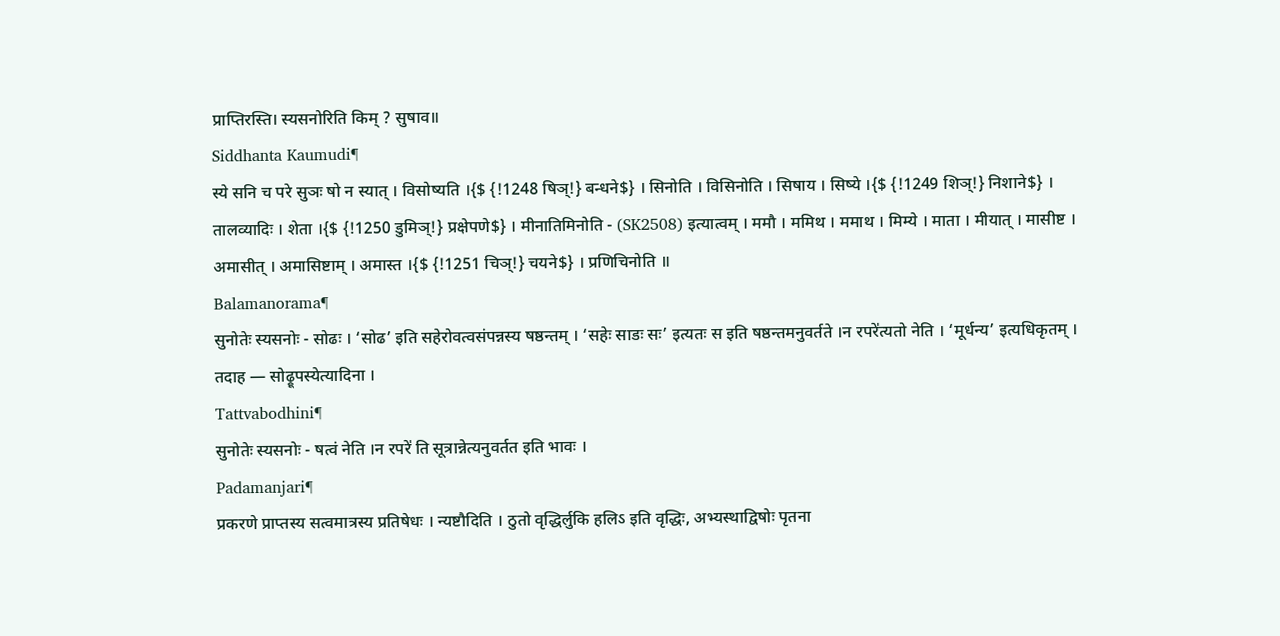प्राप्तिरस्ति। स्यसनोरिति किम् ? सुषाव॥
Siddhanta Kaumudi¶
स्ये सनि च परे सुञः षो न स्यात् । विसोष्यति ।{$ {!1248 षिञ्!} बन्धने$} । सिनोति । विसिनोति । सिषाय । सिष्ये ।{$ {!1249 शिञ्!} निशाने$} । तालव्यादिः । शेता ।{$ {!1250 डुमिञ्!} प्रक्षेपणे$} । मीनातिमिनोति - (SK2508) इत्यात्वम् । ममौ । ममिथ । ममाथ । मिम्ये । माता । मीयात् । मासीष्ट । अमासीत् । अमासिष्टाम् । अमास्त ।{$ {!1251 चिञ्!} चयने$} । प्रणिचिनोति ॥
Balamanorama¶
सुनोतेः स्यसनोः - सोढः । ‘सोढ’ इति सहेरोवत्वसंपन्नस्य षष्ठन्तम् । ‘सहेः साडः सः’ इत्यतः स इति षष्ठन्तमनुवर्तते ।न रपरे॑त्यतो नेति । ‘मूर्धन्य’ इत्यधिकृतम् । तदाह — सोढ्रूपस्येत्यादिना ।
Tattvabodhini¶
सुनोतेः स्यसनोः - षत्वं नेति ।न रपरे॑ ति सूत्रान्नेत्यनुवर्तत इति भावः ।
Padamanjari¶
प्रकरणे प्राप्तस्य सत्वमात्रस्य प्रतिषेधः । न्यष्टौदिति । ठुतो वृद्धिर्लुकि हलिऽ इति वृद्धिः, अभ्यस्थाद्विषोः पृतना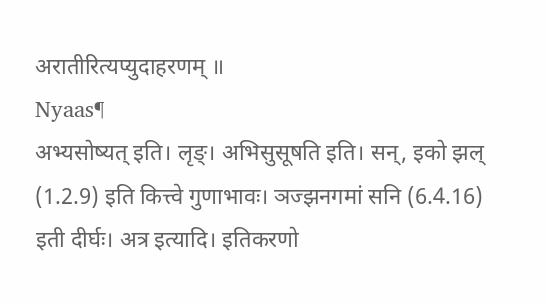अरातीरित्यप्युदाहरणम् ॥
Nyaas¶
अभ्यसोष्यत् इति। लृङ्। अभिसुसूषति इति। सन्, इको झल् (1.2.9) इति कित्त्वे गुणाभावः। ञज्झनगमां सनि (6.4.16) इती दीर्घः। अत्र इत्यादि। इतिकरणो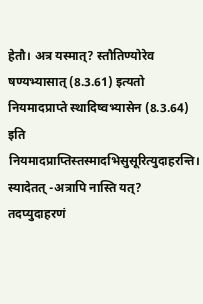हेतौ। अत्र यस्मात्? स्तौतिण्योरेव षण्यभ्यासात् (8.3.61) इत्यतो नियमादप्राप्ते स्थादिष्वभ्यासेन (8.3.64) इति नियमादप्राप्तिस्तस्मादभिसुसूरित्युदाहरन्ति। स्यादेतत् -अत्रापि नास्ति यत्? तदप्युदाहरणं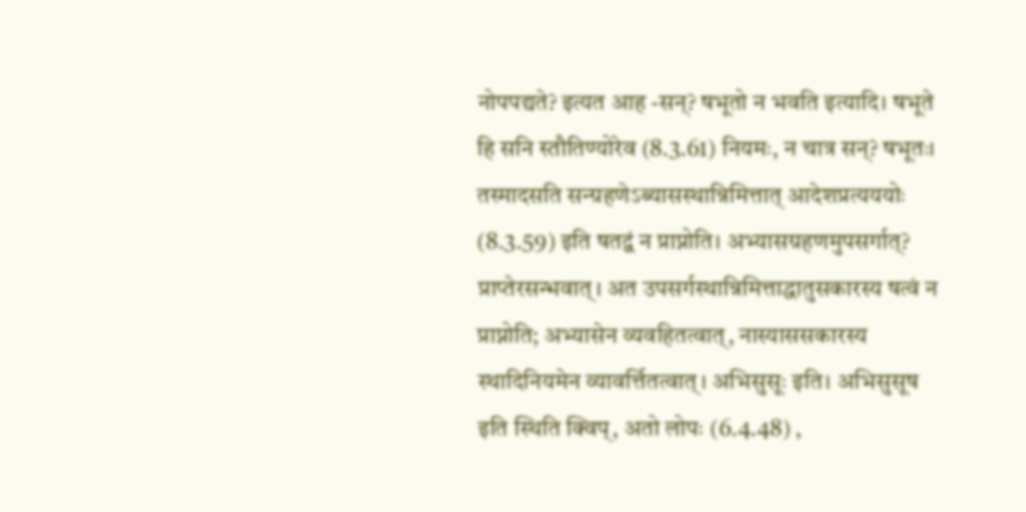नोपपद्यते? इत्यत आह -सन्? षभूतो न भवति इत्यादि। षभूते हि सनि स्तौतिण्योरेव (8.3.61) नियमः, न चात्र सन्? षभूतः। तस्मादसति सन्ग्रहणेऽब्यासस्थान्निमित्तात् आदेशप्रत्यययोः (8.3.59) इति षतद्वं न प्राप्नोति। अभ्यासग्रहणमुपसर्गात्? प्राप्तेरसन्भवात्। अत उपसर्गस्थान्निमित्ताद्धातुसकारस्य षत्वं न प्राप्नोति; अभ्यासेन व्यवहितत्वात्, नास्याससकारस्य स्थादिनियमेन व्यावर्त्तितत्वात्। अभिसुसूः इति। अभिसुसूष इति स्थिति क्विप्, अतो लोपः (6.4.48) ,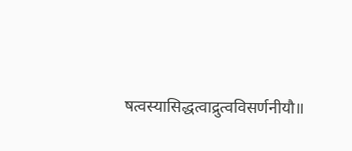षत्वस्यासिद्धत्वाद्रुत्वविसर्णनीयौ॥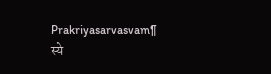Prakriyasarvasvam¶
स्ये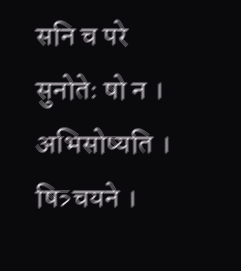सनि च परे सुनोतेः षो न । अभिसोष्यति । षित्र् चयने ।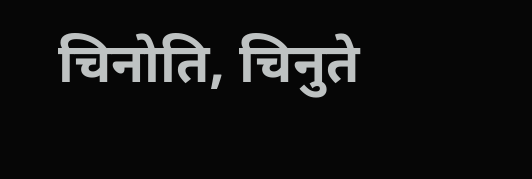चिनोति, चिनुते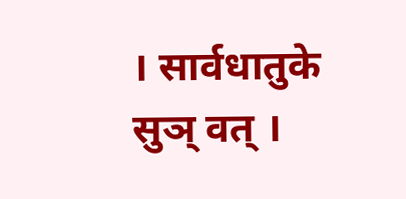। सार्वधातुके सुञ् वत् ।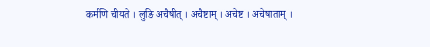कर्मणि चीयते । लुङि अचैषीत् । अचैष्टाम् । अचेष्ट । अचेषाताम् ।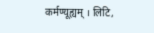कर्मण्यूह्यम् । लिटि,